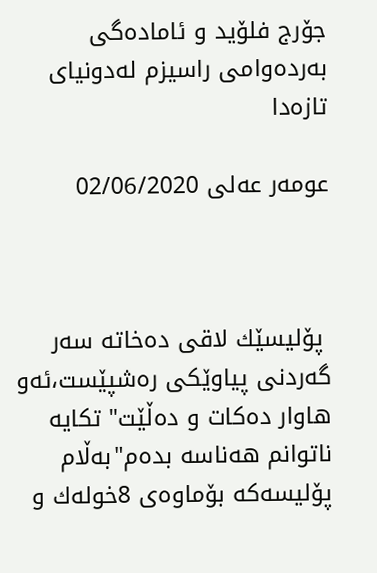جۆرج فلۆید و ئاماده‌گی به‌رده‌وامی راسیزم له‌دونیای تازه‌دا

عومەر عەلی 02/06/2020



 پۆلیسێك لاقی ده‌خاته‌ سه‌ر گه‌ردنی پیاوێكی ره‌شپێست،ئه‌و هاوار ده‌كات و ده‌ڵێت" تكایه‌ ناتوانم هه‌ناسه‌ بده‌م"به‌ڵام پۆلیسه‌كه بۆماوه‌ی 8خوله‌ك و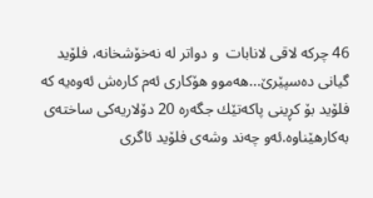46 چركه‌ لاقی لانابات‌‌  و دواتر له‌ نه‌خۆشخانه، فلۆید ‌ گیانی ده‌سپێرێ...هه‌موو هۆكاری ئه‌م كاره‌ش ئه‌وه‌یه‌ كه‌ فلۆید بۆ كڕینی پاكه‌تێك جگه‌ره‌ 20 دۆلاریه‌كی ساخته‌ی به‌كارهێناوه.ئه‌و چه‌ند وشه‌ی فلۆید ئاگری‌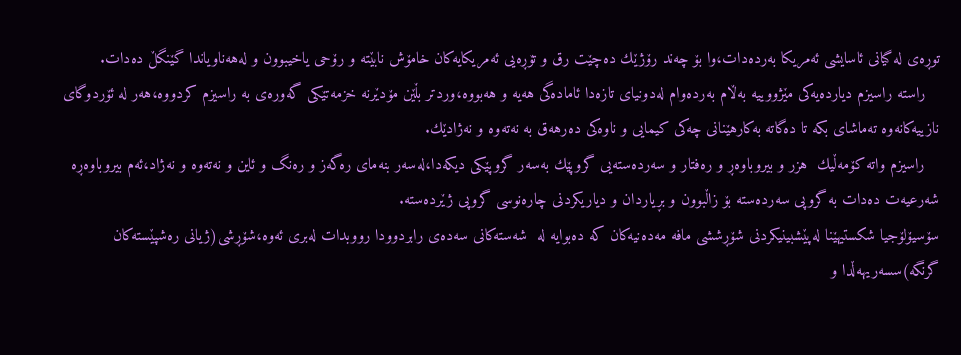توڕه‌ی له‌ گیانی ئاسایشی ئه‌مریكا به‌رده‌دات،وا بۆ چه‌ند رۆژێك ده‌چێت رق و تۆڕه‌یی ئه‌مریكایه‌كان خامۆش نابێته‌ و رۆحی یاخیبوون و له‌هه‌ناویاندا گێنگڵ ده‌دات.
   راسته‌ راسیزم دیارده‌یه‌كی مێژووییه‌ به‌ڵام به‌رده‌وام له‌دونیای تازه‌دا ئاماده‌گی هه‌یه‌ و هه‌بووه‌،وردتر بڵێن مۆدێرنه‌ خزمه‌تێكی گه‌وره‌ی به‌ راسیزم كردووه‌،هه‌ر له‌ ئۆردوگای نازییه‌كانه‌وه‌ ته‌ماشای بكه‌ تا ده‌گاته‌ به‌كارهێنانی چه‌كی كیمایی و ناوه‌كی ده‌رهه‌ق به‌ نه‌ته‌وه‌ و نه‌ژادێك.
   راسیزم واته‌ كۆمه‌ڵیك  هزر و بیروباوه‌ڕ و ره‌فتار و سه‌رده‌سته‌یی گروپێك به‌سه‌ر گروپێكی دیكه‌دا،له‌سه‌ر بنه‌مای ره‌گه‌ز و ره‌نگ و ئاین و نه‌ته‌وه‌ و نه‌ژاد،ئه‌م بیروباوه‌ڕه‌ شه‌رعیه‌ت ده‌دات به‌ گروپی سه‌رده‌سته‌ بۆ زاڵبوون و بڕیاردان و دیاریكردنی چاره‌نوسی گروپی ژێرده‌سته‌.
سۆسیۆلۆجیا شكستیهێنا له‌پێشبینیكردنی شۆڕششی مافه‌ مه‌ده‌نیه‌كان كه‌ ده‌بوایه‌ له‌  شه‌سته‌كانی سه‌ده‌ی رابردوودا رووبدات له‌بری ئه‌وه‌،شۆڕشی(ژیانی ره‌شپێسته‌كان گرنگه‌)سسه‌ریهه‌ڵدا و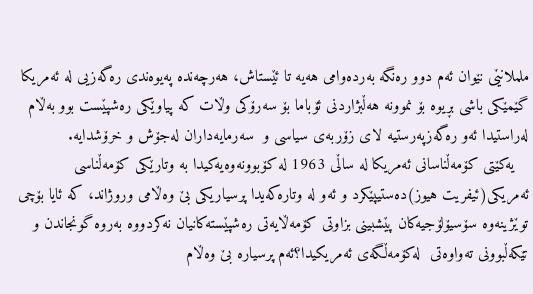ململانێی نێوان ئه‌م دوو ره‌نگه‌ به‌رده‌وامی هه‌یه‌ تا ئێستاش، هه‌رچه‌نده‌ په‌یوه‌ندی ره‌گه‌زیی له‌ ئه‌مریكا گێمێكی باشی بڕیوه‌ بۆ نموونه‌ هه‌ڵبژاردنی ئۆباما بۆ سه‌رۆكی وڵات كه‌ پیاوێكی ره‌شپێست بوو به‌ڵام له‌راستیدا ئه‌و ره‌گه‌زپه‌رستیه‌ لای زۆربه‌ی سیاسی و  سه‌رمایه‌داران له‌جۆش و خرۆشدایه‌.
   یه‌كێتی كۆمه‌ڵناسانی ئه‌مریكا له‌ ساڵی 1963 له‌ كۆبوونه‌وه‌یه‌كیدا به‌ وتارێكی كۆمه‌ڵناسی ئه‌مریكی(ئیفریت هیوز)ده‌ستیپێكرد و ئه‌و له‌ وتاره‌كه‌یدا پرسیاریكی بێ وه‌ڵامی وروژاند، كه‌ ئایا بۆچی توێژینه‌وه‌ سۆسیۆلۆجیه‌كان پێشبینی بزاوتی كۆمه‌ڵایه‌تی ره‌شپێسته‌كانیان نه‌كردووه‌ به‌روه‌ گونجاندن و تێكه‌ڵبوونی ته‌واوه‌تی  له‌كۆمه‌ڵگه‌ی ئه‌مریكیدا؟ئه‌م پرسیاره‌ بێ وه‌ڵام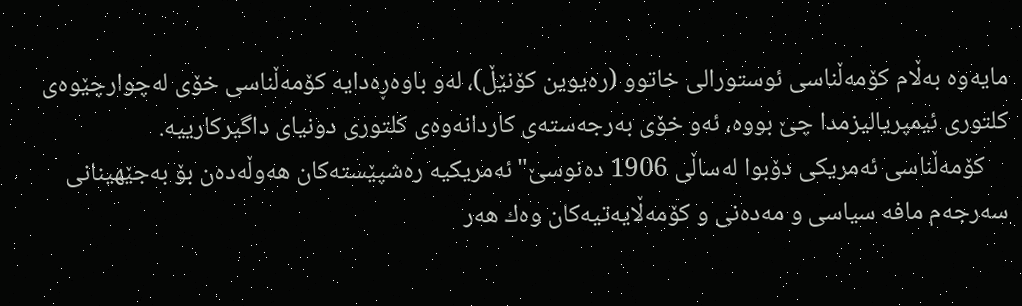مایه‌وه‌ به‌ڵام كۆمه‌ڵناسی ئوستورالی خاتوو (ره‌یوین كۆنێڵ)، له‌و باوه‌ڕه‌دایه‌ كۆمه‌ڵناسی خۆی له‌چوارچێوه‌ی كلتوری ئیمپریالیزمدا چێ بووه‌، ئه‌و خۆی به‌رجه‌سته‌ی كاردانه‌وه‌ی كلتوری دونیای داگیركارییه‌.
    كۆمه‌ڵناسی ئه‌مریكی دۆبوا له‌ساڵی 1906 ده‌نوسێ"ئه‌مریكیه‌ ره‌شپێسته‌كان هه‌وڵه‌ده‌ن بۆ به‌جێهینانی سه‌رجه‌م مافه‌ سیاسی و مه‌ده‌نی و كۆمه‌ڵایه‌تیه‌كان وه‌ك هه‌ر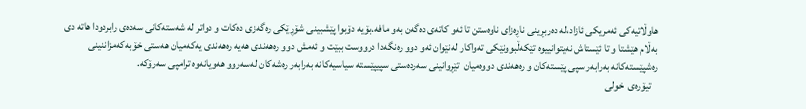هاوڵاتیه‌كی ئه‌مریكی ئازاد،له‌ ده‌ربڕینی ناڕه‌زای ناوه‌ستن تا ئه‌و كاته‌ی ده‌گه‌ن به‌و مافه‌.بۆیه‌ دۆبوا پێشبینی شۆڕێكی ره‌گه‌زی ده‌كات و دواتر له‌ شه‌سته‌كانی سه‌ده‌ی رابردودا هاته‌ دی به‌ڵام هێشتا و تا ئێستاش نه‌یتوانییوه‌ تێكه‌ڵبوونێكی ته‌واكار له‌نێوان ئه‌و دوو ره‌نگه‌دا درووست ببێت و ئه‌مش دوو ره‌هه‌ندی هه‌یه‌ ره‌هه‌ندی یه‌كه‌میان هه‌ستی خۆبه‌كه‌‌مزاننینی ره‌شپێسته‌كانه‌ به‌رابه‌ر سپی پێسته‌كان و ره‌هه‌ندی دووه‌میان  تێڕوانینی سه‌رده‌ستی سپیپێسته‌ سیاسیه‌كانه‌ به‌رابه‌ر ره‌شه‌كان له‌سه‌روو هه‌ویانه‌وه‌ ترامپی سه‌رۆكه‌.
   تیۆره‌ی  خولی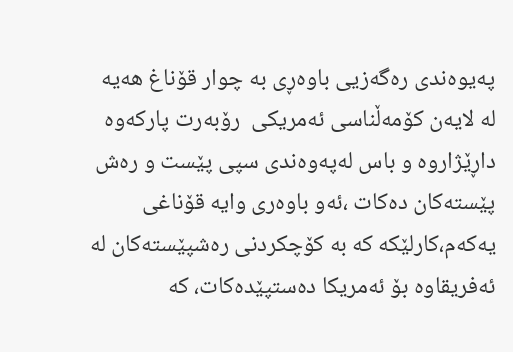په‌یوه‌ندی ره‌گه‌زیی باوه‌ڕی به‌ چوار قۆناغ هه‌یه‌ له‌ لایه‌ن كۆمه‌ڵناسی ئه‌مریكی  رۆبه‌رت پاركه‌وه‌ داڕێژاروه‌ و باس له‌په‌وه‌ندی سپی پێست و ره‌ش پێسته‌كان ده‌كات ،ئه‌و باوه‌ری وایه‌ قۆناغی یه‌كه‌م،كارلێكه‌ كه‌ به‌ كۆچكردنی ره‌شپێسته‌كان له‌ ئه‌فریقاوه‌ بۆ ئه‌مریكا ده‌ستپێده‌كات، كه‌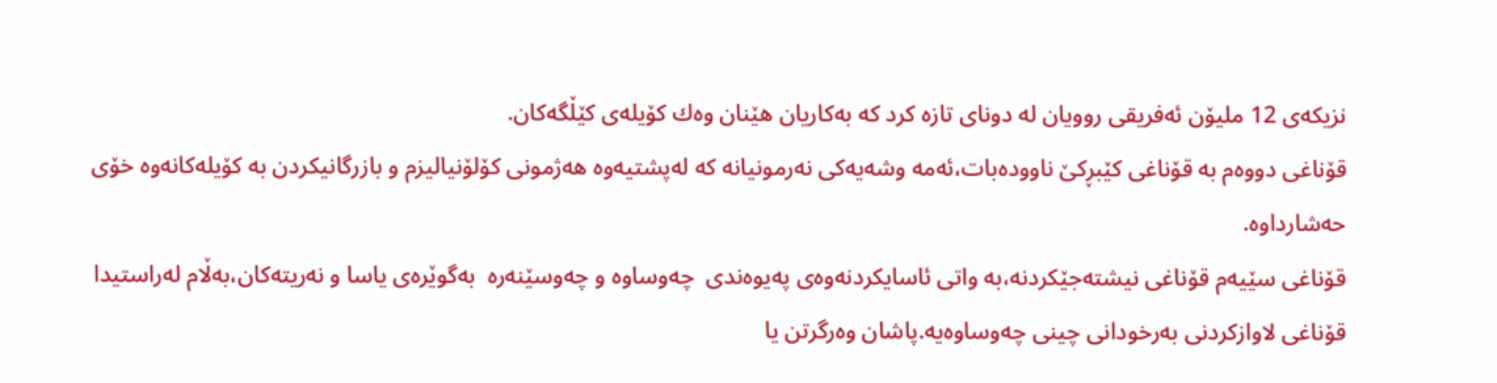نزیكه‌ی 12 ملیۆن ئه‌فریقی روویان له‌ دونای تازه‌ كرد كه‌ به‌كاریان هێنان وه‌ك كۆیله‌ی كێڵگه‌كان.
قۆناغی دووه‌م به‌ قۆناغی كێبڕكێ ناووده‌بات،ئه‌مه‌ وشه‌یه‌كی نه‌رمونیانه‌ كه‌ له‌پشتیه‌وه‌ هه‌ژمونی كۆلۆنیالیزم و بازرگانیكردن به‌ كۆیله‌كانه‌وه‌ خۆی حه‌شارداوه‌.
قۆناغی سێیه‌م قۆناغی نیشته‌جێكردنه‌،به‌ واتی ئاسایكردنه‌وه‌ی په‌یوه‌ندی  چه‌وساوه‌ و چه‌وسێنه‌ره‌  به‌گوێره‌ی یاسا و نه‌ریته‌كان،به‌ڵام له‌راستیدا قۆناغی لاوازكردنی به‌رخودانی چینی چه‌وساوه‌یه‌.پاشان وه‌رگرتن یا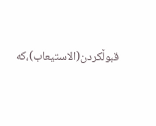قبوڵكردن(الاستیعاب)،كه‌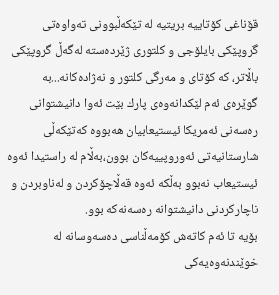قۆناغی كۆتاییه‌ بریتیه‌ له‌ تێكه‌ڵبوونی ته‌واوه‌تی گروپێكی بایلۆجی و كلتوری ژێرده‌سته‌ له‌گه‌ڵ گروپێكی باڵاتر، كه‌ كۆتای و مه‌رگی كلتور و نه‌ژاده‌كانه‌...به‌ گوێره‌ی ئه‌م لێكدانه‌وه‌ی پارك بێت ئه‌وا دانیشتوانی ره‌سه‌نی ئه‌مریكا ئیستیعابیان هه‌بووه‌ كه‌تێكه‌ڵی شارستانیه‌تی ئه‌وروپییه‌كان بوون،به‌ڵام له‌ راستیدا ئه‌وه‌ ئیستیعاب نه‌بوو به‌ڵكه‌ ئه‌وه‌ قه‌ڵاچۆكردن و له‌ناوبردن و ناچاركردنی دانیشتوانه‌ ره‌سه‌نه‌كه‌ بوو.
بۆیه‌ تا ئه‌م كاته‌ش كۆمه‌ڵناسی ده‌سه‌وسانه‌ له‌ خوێندنه‌وه‌یه‌كی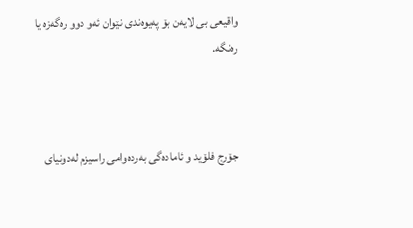واقیعی بی لایه‌ن بۆ په‌یوه‌ندی نێوان ئه‌و دوو ره‌گه‌زه‌ یا ره‌نگه‌.



جۆرج فلۆید و ئاماده‌گی به‌رده‌وامی راسیزم له‌دونیای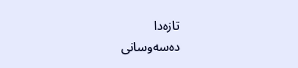تازه‌دا
ده‌سه‌وسانی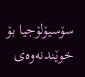سۆسیۆلۆجیا بۆ خوێندنه‌وه‌ی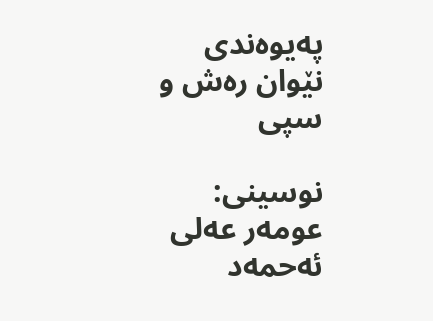په‌یوه‌ندی نێوان ره‌ش و سپی

نوسینی: عومەر عەلی ئەحمەد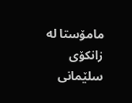مامۆستا له‌ زانكۆی سلێمانی